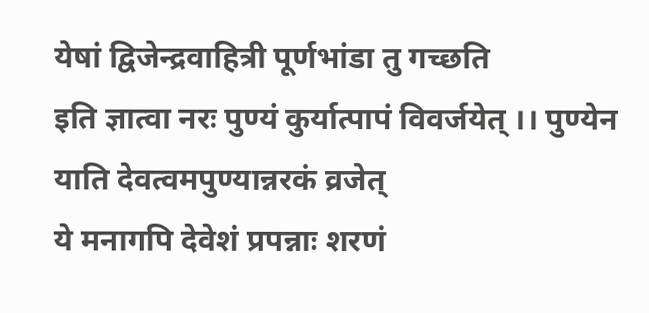येषां द्विजेन्द्रवाहित्री पूर्णभांडा तु गच्छति
इति ज्ञात्वा नरः पुण्यं कुर्यात्पापं विवर्जयेत् ।। पुण्येन याति देवत्वमपुण्यान्नरकं व्रजेत्
ये मनागपि देवेशं प्रपन्नाः शरणं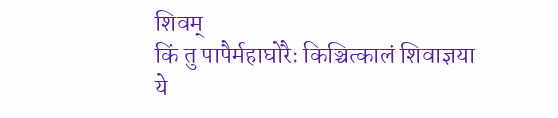शिवम्
किं तु पापैर्महाघोरैः किञ्चित्कालं शिवाज्ञया
ये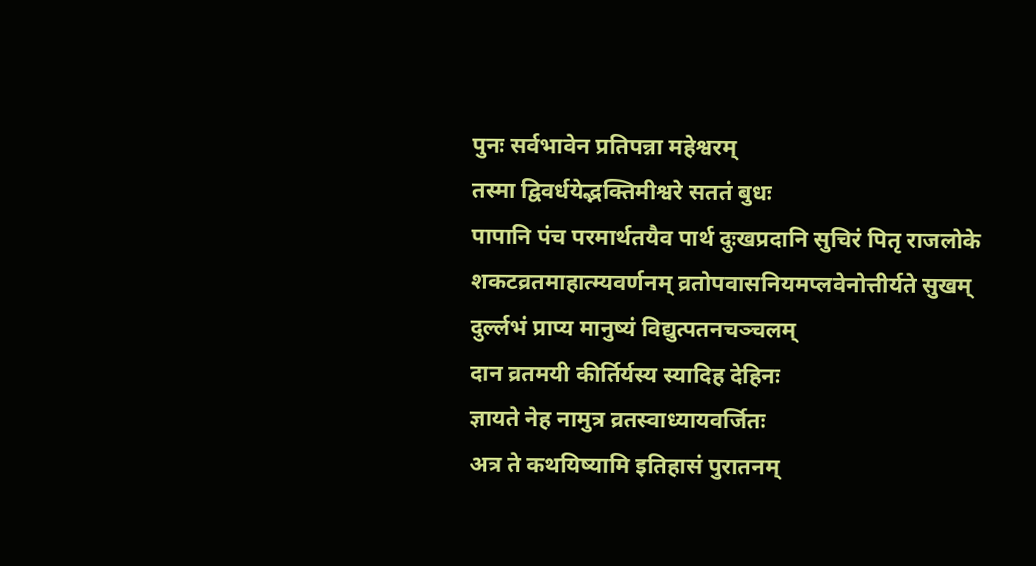पुनः सर्वभावेन प्रतिपन्ना महेश्वरम्
तस्मा द्विवर्धयेद्भक्तिमीश्वरे सततं बुधः
पापानि पंच परमार्थतयैव पार्थ दुःखप्रदानि सुचिरं पितृ राजलोके
शकटव्रतमाहात्म्यवर्णनम् व्रतोपवासनियमप्लवेनोत्तीर्यते सुखम्
दुर्ल्लभं प्राप्य मानुष्यं विद्युत्पतनचञ्चलम्
दान व्रतमयी कीर्तिर्यस्य स्यादिह देहिनः
ज्ञायते नेह नामुत्र व्रतस्वाध्यायवर्जितः
अत्र ते कथयिष्यामि इतिहासं पुरातनम्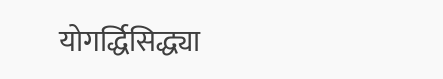योगर्द्धिसिद्ध्या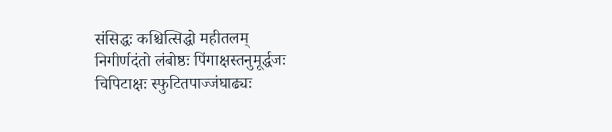संसिद्धः कश्चित्सिद्धो महीतलम्
निगीर्णदंतो लंबोष्ठः पिंगाक्षस्तनुमूर्द्धजः
चिपिटाक्षः स्फुटितपाज्जंघाढ्यः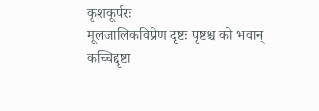कृशकूर्परः
मूलजालिकविप्रेण दृष्टः पृष्टश्च को भवान्
कच्चिद्दृष्टा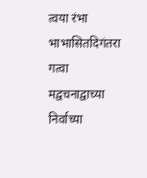त्वया रंभा भाभासितदिगंतरा
गत्वा मद्वचनाद्वाच्या निर्वाच्या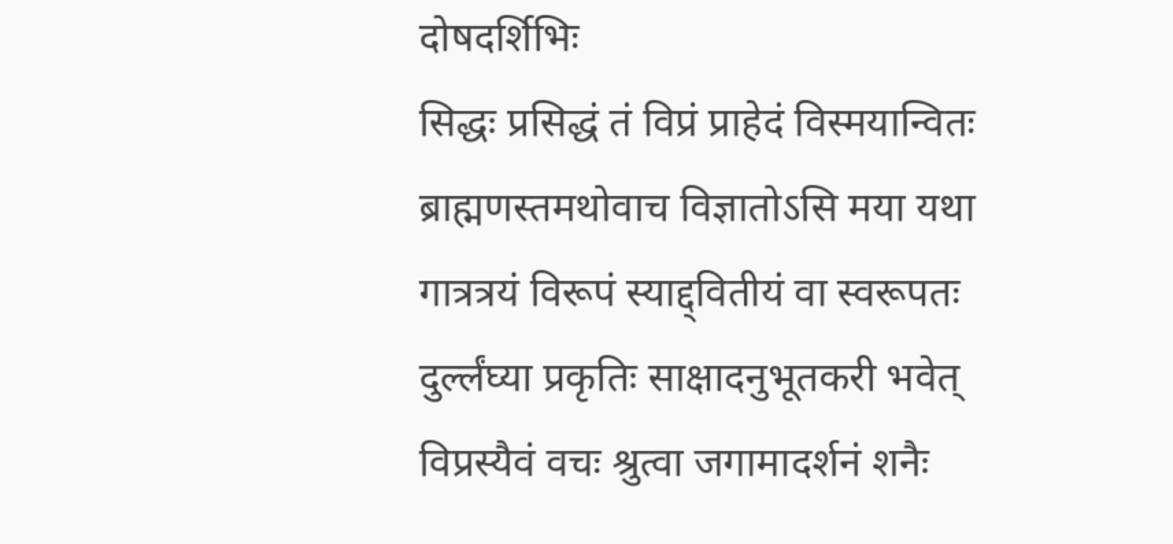दोषदर्शिभिः
सिद्धः प्रसिद्धं तं विप्रं प्राहेदं विस्मयान्वितः
ब्राह्मणस्तमथोवाच विज्ञातोऽसि मया यथा
गात्रत्रयं विरूपं स्याद्द्वितीयं वा स्वरूपतः
दुर्ल्लंघ्या प्रकृतिः साक्षादनुभूतकरी भवेत्
विप्रस्यैवं वचः श्रुत्वा जगामादर्शनं शनैः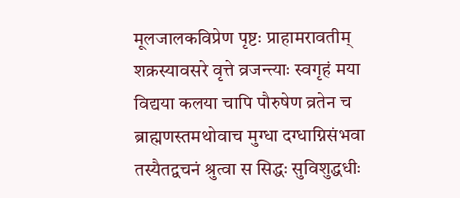मूलजालकविप्रेण पृष्टः प्राहामरावतीम्
शक्रस्यावसरे वृत्ते व्रजन्त्याः स्वगृहं मया
विद्यया कलया चापि पौरुषेण व्रतेन च
ब्राह्मणस्तमथोवाच मुग्धा दग्धाग्निसंभवा
तस्यैतद्वचनं श्रुत्वा स सिद्धः सुविशुद्धधीः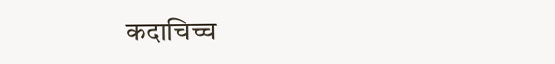कदाचिच्च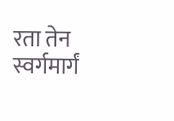रता तेन स्वर्गमार्गं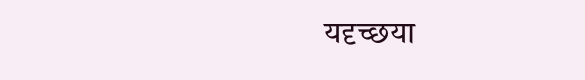यदृच्छया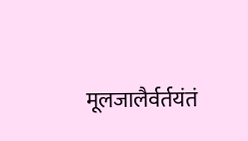मूलजालैर्वर्तयंतं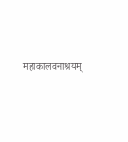महाकालवनाश्रयम्